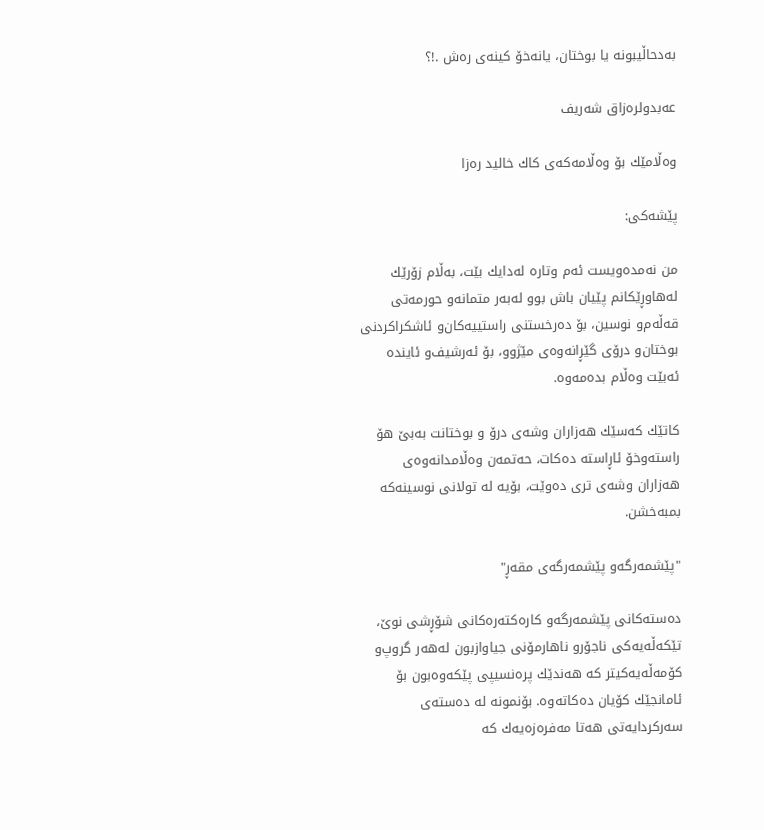به‌دحاڵیبونه‌ یا بوختان، یانه‌خۆ كینه‌ی ره‌ش .!؟

عه‌بدولره‌زاق شه‌ریف

وه‌ڵامێك بۆ وه‌ڵامه‌كه‌ی كاك خالید ره‌زا

پێشه‌كی:

من نه‌مده‌ویست ئه‌م وتاره‌ له‌دایك بێت، به‌ڵام زۆرێك له‌هاوڕێكانم پێیان باش بوو له‌به‌ر متمانه‌و حورمه‌تی قه‌ڵه‌م‌و نوسین، بۆ ده‌رخستنی راستییه‌كان‌و ئاشكراكردنی بوختان‌و درۆی گێڕانه‌وه‌ی مێژوو، بۆ ئه‌رشیف‌و ئاینده‌ ئه‌بێت وه‌ڵام بده‌مه‌وه‌.

كاتێك كه‌سێك هه‌زاران وشه‌ی درۆ و بوختانت به‌بێ هۆ راسته‌وخۆ ئاڕاسته‌ ده‌كات، حه‌تمه‌ن وه‌ڵامدانه‌وه‌ی هه‌زاران وشه‌ی تری ده‌وێت، بۆیه‌ له‌ تولانی نوسینه‌كه‌ بمبه‌خشن.

"پێشمه‌رگه‌و پێشمه‌رگه‌ی مقه‌ڕ"

ده‌سته‌كانی پێشمه‌رگه‌و كاره‌كته‌ره‌كانی شۆڕشی نوێ، تێكه‌ڵه‌یه‌كی ناجۆرو ناهارمۆنی جیاوازبون له‌هه‌ر گروپ‌و كۆمه‌ڵه‌یه‌كیتر كه‌ هه‌ندێك پره‌نسیپی پێكه‌وه‌بون بۆ ئامانجێك كۆیان ده‌كاته‌وه‌. بۆنمونه‌ له‌ ده‌سته‌ی سه‌ركردایه‌تی هه‌تا مه‌فره‌زه‌یه‌ك كه‌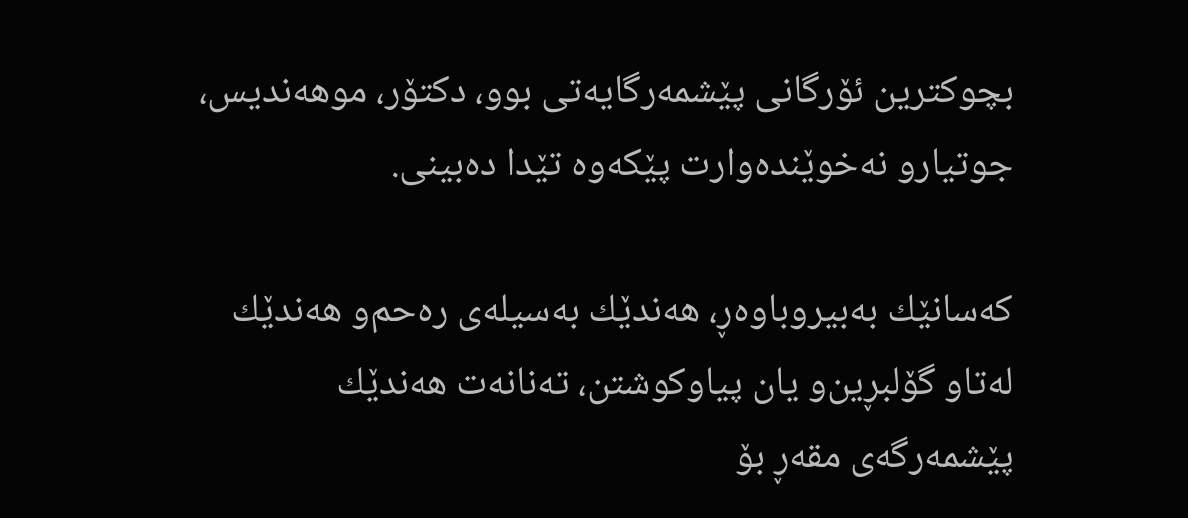بچوكترین ئۆرگانی پێشمه‌رگایه‌تی بوو، دكتۆر، موهه‌ندیس، جوتیارو نه‌خوێنده‌وارت پێكه‌وه‌ تێدا ده‌بینی.

كه‌سانێك به‌بیروباوه‌ڕ، هه‌ندێك به‌سیله‌ی ره‌حم‌و هه‌ندێك له‌تاو گۆلبڕین‌و یان پیاوكوشتن، ته‌نانه‌ت هه‌ندێك پێشمه‌رگه‌ی مقه‌ڕ بۆ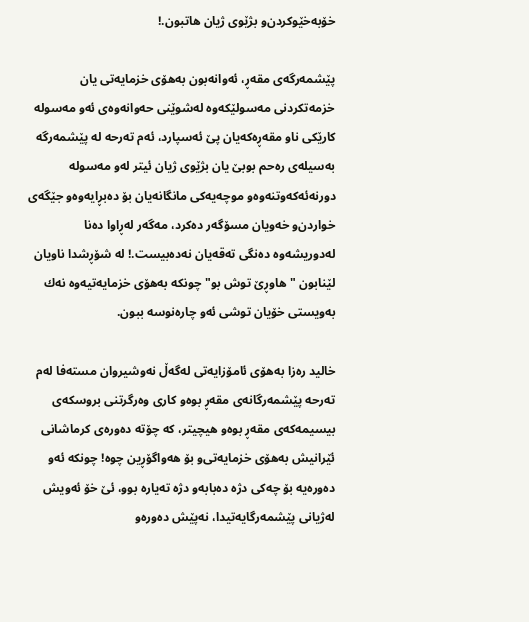خۆبه‌خێوكردن‌و بژێوی ژیان هاتبون.!

پێشمه‌رگه‌ی مقه‌ڕ، ئه‌وانه‌بون به‌هۆی خزمایه‌تی یان خزمه‌تكردنی مه‌سولێكه‌وه‌ له‌شوێنی حه‌وانه‌وه‌ی ئه‌و مه‌سوله‌ كارێكی ناو مقه‌ڕه‌كه‌یان پێ ئه‌سپارد، ئه‌م ته‌رحه‌ له‌ پێشمه‌رگه‌ به‌سیله‌ی ره‌حم بوبێ یان بژێوی ژیان ئیتر له‌و مه‌سوله‌ دورنه‌ئه‌كه‌وتنه‌وه‌و موچه‌یه‌كی مانگانه‌یان بۆ ده‌بڕایه‌وه‌و جێگه‌ی خواردن‌و خه‌ویان مسۆگه‌ر ده‌كرد، مه‌گه‌ر له‌ڕاوا ده‌نا له‌دوریشه‌وه‌ ده‌نگی ته‌قه‌یان نه‌ده‌بیست.! له‌ شۆڕشدا ناویان لێنابون "هاوڕێ توش بو" چونكه‌ به‌هۆی خزمایه‌تیه‌وه‌ نه‌ك به‌ویستی خۆیان توشی ئه‌و چاره‌نوسه‌ ببون.

خالید ره‌زا به‌هۆی ئامۆزایه‌تی له‌گه‌ڵ نه‌وشیروان مسته‌فا له‌م ته‌رحه‌ پێشمه‌رگانه‌ی مقه‌ڕ بوه‌و كاری وه‌رگرتنی بروسكه‌ی بیسیمه‌كه‌ی مقه‌ڕ بوه‌و هیچیتر، كه‌ چۆته‌ ده‌وره‌ی كرماشانی ئێرانیش به‌هۆی خزمایه‌تی‌و بۆ هه‌واگۆڕین چوه‌! چونكه‌ ئه‌و ده‌وره‌یه‌ بۆ چه‌كی دژه‌ ده‌بابه‌و دژه‌ ته‌یاره‌ بوو، ئێ خۆ ئه‌ویش له‌ژیانی پێشمه‌رگایه‌تیدا، نه‌پێش ده‌وره‌و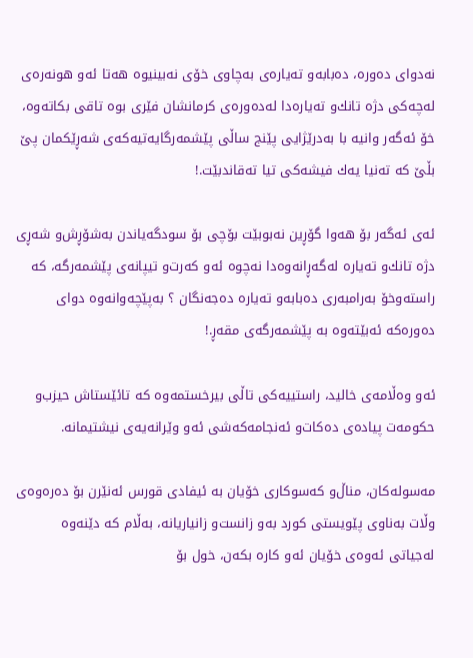نه‌دوای ده‌وره‌، ده‌بابه‌و ته‌یاره‌ی به‌چاوی خۆی نه‌بینیوه‌ هه‌تا ئه‌و هونه‌ره‌ی له‌چه‌كی دژه‌ تانك‌و ته‌یاره‌دا له‌ده‌وره‌ی كرمانشان فێری بوه‌ تاقی بكاته‌وه‌، خۆ ئه‌گه‌ر وانیه‌ با به‌درێژایی پێنج ساڵی پێشمه‌رگایه‌تیه‌كه‌ی شه‌ڕێكمان پێ بڵێ كه‌ ته‌نیا یه‌ك فیشه‌كی تیا ته‌قاندبێت.!

ئه‌ی ئه‌گه‌ر بۆ هه‌وا گۆڕین نه‌بوبێت بۆچی بۆ سودگه‌یاندن به‌شۆڕش‌و شه‌ڕی دژه‌ تانك‌و ته‌یاره‌ له‌گه‌ڕانه‌وه‌دا نه‌چوه‌ ئه‌و كه‌رت‌و تیپانه‌ی پێشمه‌رگه‌، كه‌ راسته‌وخۆ به‌رامبه‌ری ده‌بابه‌و ته‌یاره‌ ده‌جه‌نگان ؟ به‌پێچه‌وانه‌وه‌ دوای ده‌وره‌كه‌ ئه‌بێته‌وه‌ به‌ پێشمه‌رگه‌ی مقه‌ڕ.!

ئه‌و وه‌ڵامه‌ی خالید، راستییه‌كی تاڵی بیرخستمه‌وه‌ كه‌ تائێستاش حیزب‌و حكومه‌ت پیاده‌ی ده‌كات‌و ئه‌نجامه‌كه‌شی ئه‌و وێرانه‌یه‌ی نیشتیمانه‌.

مه‌سوله‌كان، مناڵ‌و كه‌سوكاری خۆیان به‌ ئیفادی قورس ئه‌نێرن بۆ ده‌ره‌وه‌ی وڵات به‌ناوی پێویستی كورد به‌و زانست‌و زانیاریانه‌، به‌ڵام كه‌ دێنه‌وه‌ له‌جیاتی ئه‌وه‌ی خۆیان ئه‌و كاره‌ بكه‌ن، خول بۆ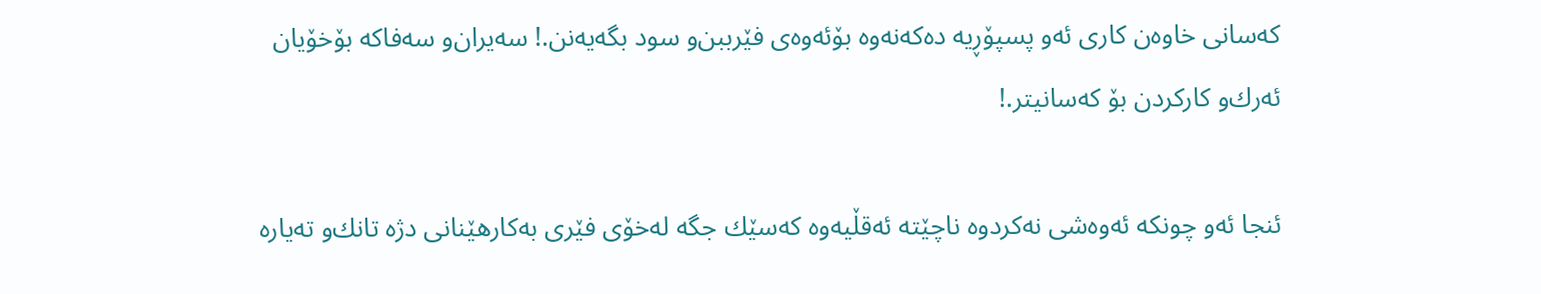كه‌سانی خاوه‌ن كاری ئه‌و پسپۆڕیه‌ ده‌كه‌نه‌وه‌ بۆئه‌وه‌ی فێرببن‌و سود بگه‌یه‌نن.! سه‌یران‌و سه‌فاكه‌ بۆخۆیان ئه‌رك‌و كاركردن بۆ كه‌سانیتر.!

ئنجا ئه‌و چونكه‌ ئه‌وه‌شی نه‌كردوه‌ ناچێته‌ ئه‌قڵیه‌وه‌ كه‌سێك جگه‌ له‌خۆی فێری به‌كارهێنانی دژه‌ تانك‌و ته‌یاره‌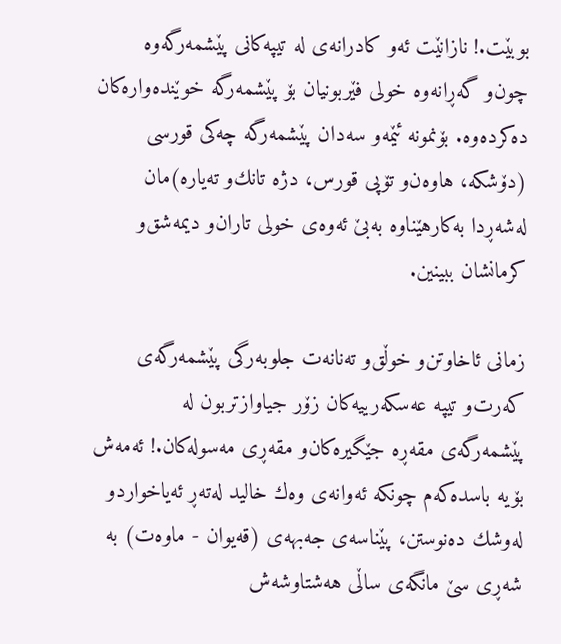بوبێت.! نازانێت ئه‌و كادرانه‌ی له‌ تیپه‌كانی پێشمه‌رگه‌وه‌ چون‌و گه‌ڕانه‌وه‌ خولی فێربونیان بۆ پێشمه‌رگه‌ خوێنده‌واره‌كان ده‌كرده‌وه‌. بۆنمونه‌ ئێمه‌و سه‌دان پێشمه‌رگه‌ چه‌كی قورسی (دۆشكه‌، هاوه‌ن‌و تۆپی قورس، دژه‌ تانك‌و ته‌یاره‌)مان له‌شه‌ڕدا به‌كارهێناوه‌ به‌بێ ئه‌وه‌ی خولی تاران‌و دیمه‌شق‌و كرمانشان ببینین.

زمانی ئاخاوتن‌و خوڵق‌و ته‌نانه‌ت جلوبه‌رگی پێشمه‌رگه‌ی كه‌رت‌و تیپه‌ عه‌سكه‌رییه‌كان زۆر جیاوازتربون له‌ پێشمه‌رگه‌ی مقه‌ڕه‌ جێگیره‌كان‌و مقه‌ڕی مه‌سوله‌كان.! ئه‌مه‌ش بۆیه‌ باسده‌كه‌م چونكه‌ ئه‌وانه‌ی وه‌ك خالید له‌ته‌ڕ ئه‌یاخواردو له‌وشك ده‌نوستن، پێناسه‌ی جه‌بهه‌ی (قه‌یوان - ماوه‌ت) به‌ شه‌ڕی سێ مانگه‌ی ساڵی هه‌شتاوشه‌ش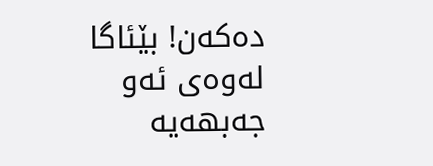ده‌كه‌ن! بێئاگا له‌وه‌ی ئه‌و جه‌بهه‌یه‌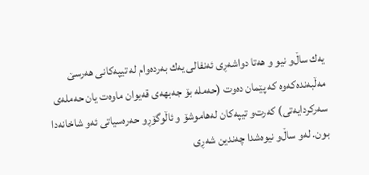یه‌ك ساڵ‌و نیو و هه‌تا دواشه‌ڕی ئه‌نفالی یه‌ك به‌رده‌وام له‌ تیپه‌كانی هه‌رسێ مه‌ڵبه‌نده‌كه‌وه‌ كه‌ پێمان ده‌وت (حه‌مله‌ بۆ جه‌بهه‌ی قه‌یوان ماوه‌ت یان حه‌مله‌ی سه‌ركردایه‌تی) كه‌رت‌و تیپه‌كان له‌هاموشۆ و ئاڵوگۆڕو حه‌ره‌سیاتی ئه‌و شاخانه‌دا بون. له‌و ساڵ‌و نیوه‌شدا چه‌ندین شه‌ڕی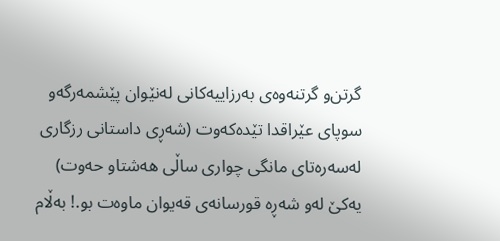گرتن‌و گرتنه‌وه‌ی به‌رزاییه‌كانی له‌نێوان پێشمه‌رگه‌و سوپای عێراقدا تێده‌كه‌وت (شه‌ڕی داستانی رزگاری له‌سه‌ره‌تای مانگی چواری ساڵی هه‌شتاو حه‌وت) یه‌كێ له‌و شه‌ڕه‌ قورسانه‌ی قه‌یوان ماوه‌ت بو.! به‌ڵام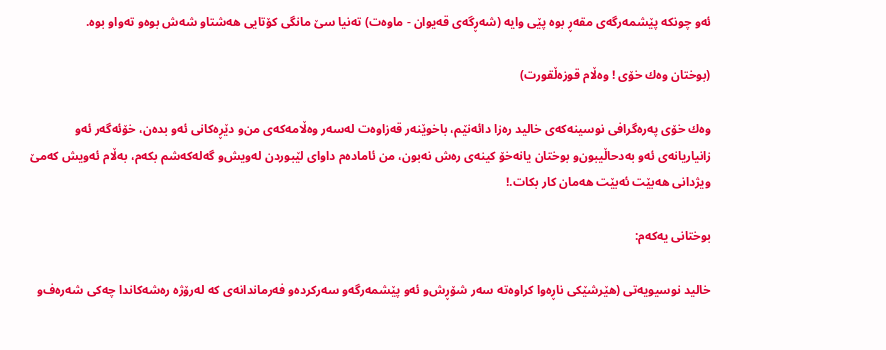ئه‌و چونكه‌ پێشمه‌رگه‌ی مقه‌ڕ بوه‌ پێی وایه‌ (شه‌ڕگه‌ی قه‌یوان - ماوه‌ت) ته‌نیا سێ مانگی كۆتایی هه‌شتاو شه‌ش بوه‌و ته‌واو بوه‌.

(بوختان وه‌ك خۆی ! وه‌ڵام قوزه‌ڵقورت)

وه‌ك خۆی په‌ره‌گرافی نوسینه‌كه‌ی خالید ره‌زا دائه‌نێم، باخوێنه‌ر قه‌زاوه‌ت له‌سه‌ر وه‌ڵامه‌كه‌ی من‌و دێڕه‌كانی ئه‌و بده‌ن، خۆئه‌گه‌ر ئه‌و زانیاریانه‌ی ئه‌و به‌دحاڵیبون‌و بوختان یانه‌خۆ كینه‌ی ره‌ش نه‌بون، من ئاماده‌م داوای لێبوردن له‌ویش‌و گه‌له‌كه‌شم بكه‌م، به‌ڵام ئه‌ویش كه‌مێ ویژدانی هه‌بێت ئه‌بێت هه‌مان كار بكات.!

بوختانی یه‌كه‌م:

خالید نوسیویه‌تی (هێرشێكی ناڕه‌وا كراوه‌ته‌ سه‌ر شۆڕش‌و ئه‌و پێشمه‌رگه‌و سه‌ركرده‌و فه‌رماندانه‌ی كه‌ له‌رۆژه‌ ره‌شه‌كاندا چه‌كی شه‌ره‌ف‌و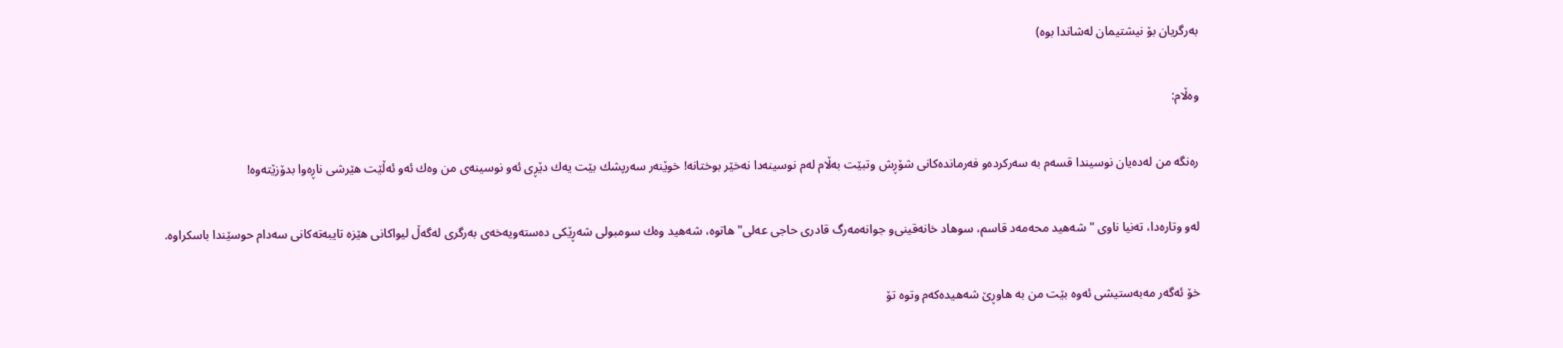به‌رگریان بۆ نیشتیمان له‌شاندا بوه‌)

وه‌ڵام:

ره‌نگه‌ من له‌ده‌یان نوسیندا قسه‌م به‌ سه‌ركرده‌و فه‌رمانده‌كانی شۆڕش وتبێت به‌ڵام له‌م نوسینه‌دا نه‌خێر بوختانه‌! خوێنه‌ر سه‌رپشك بێت یه‌ك دێڕی ئه‌و نوسینه‌ی من وه‌ك ئه‌و ئه‌ڵێت هێرشی ناڕه‌وا بدۆزێته‌وه‌!

له‌و وتاره‌دا، ته‌نیا ناوی "شه‌هید محه‌مه‌د قاسم، سوهاد خانه‌قینی‌و جوانه‌مه‌رگ قادری حاجی عه‌لی" هاتوه‌، شه‌هید وه‌ك سومبولی شه‌ڕێكی ده‌سته‌ویه‌خه‌ی به‌رگری له‌گه‌ڵ لیواكانی هێزه‌ تایبه‌ته‌كانی سه‌دام حوسێندا باسكراوه‌.

خۆ ئه‌گه‌ر مه‌به‌ستیشی ئه‌وه‌ بێت من به‌ هاوڕێ شه‌هیده‌كه‌م وتوه‌ تۆ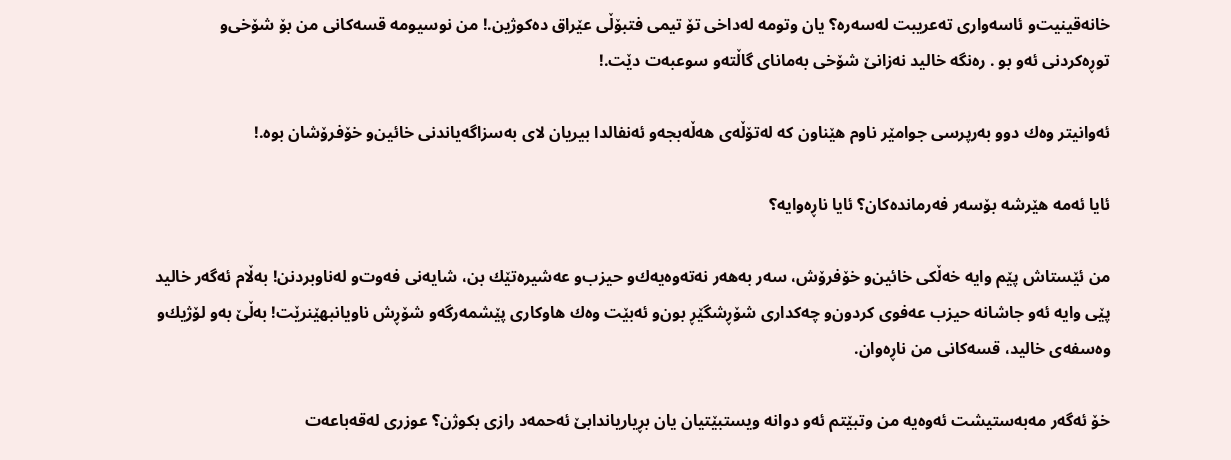خانه‌قینیت‌و ئاسه‌واری ته‌عریبت له‌سه‌ره‌؟ یان وتومه‌ له‌داخی تۆ تیمی فتبۆڵی عێراق ده‌كوژین.! من نوسیومه‌ قسه‌كانی من بۆ شۆخی‌و توڕه‌كردنی ئه‌و بو . ره‌نگه‌ خالید نه‌زانێ شۆخی به‌مانای گاڵته‌و سوعبه‌ت دێت.!

ئه‌وانیتر وه‌ك دوو به‌رپرسی جوامێر ناوم هێناون كه‌ له‌تۆڵه‌ی هه‌ڵه‌بجه‌و ئه‌نفالدا بیریان لای به‌سزاگه‌یاندنی خائین‌و خۆفرۆشان بوه‌.!

ئایا ئه‌مه‌ هێرشه‌ بۆسه‌ر فه‌رمانده‌كان؟ ئایا ناڕه‌وایه‌؟

من ئێستاش پێم وایه‌ خه‌ڵكی خائین‌و خۆفرۆش، سه‌ر به‌هه‌ر نه‌ته‌وه‌یه‌ك‌و حیزب‌و عه‌شیره‌تێك بن، شایه‌نی فه‌وت‌و له‌ناوبردنن! به‌ڵام ئه‌گه‌ر خالید پێی وایه‌ ئه‌و جاشانه‌ حیزب عه‌فوی كردون‌و چه‌كداری شۆڕشگێڕ بون‌و ئه‌بێت وه‌ك هاوكاری پێشمه‌رگه‌و شۆڕش ناویانبهێنرێت! به‌ڵێ به‌و لۆژیك‌و وه‌سفه‌ی خالید، قسه‌كانی من ناڕه‌وان.

خۆ ئه‌گه‌ر مه‌به‌ستیشت ئه‌وه‌یه‌ من وتبێتم ئه‌و دوانه‌ ویستبێتیان یان بڕیاریاندابێ ئه‌حمه‌د رازی بكوژن؟ عوزری له‌قه‌باعه‌ت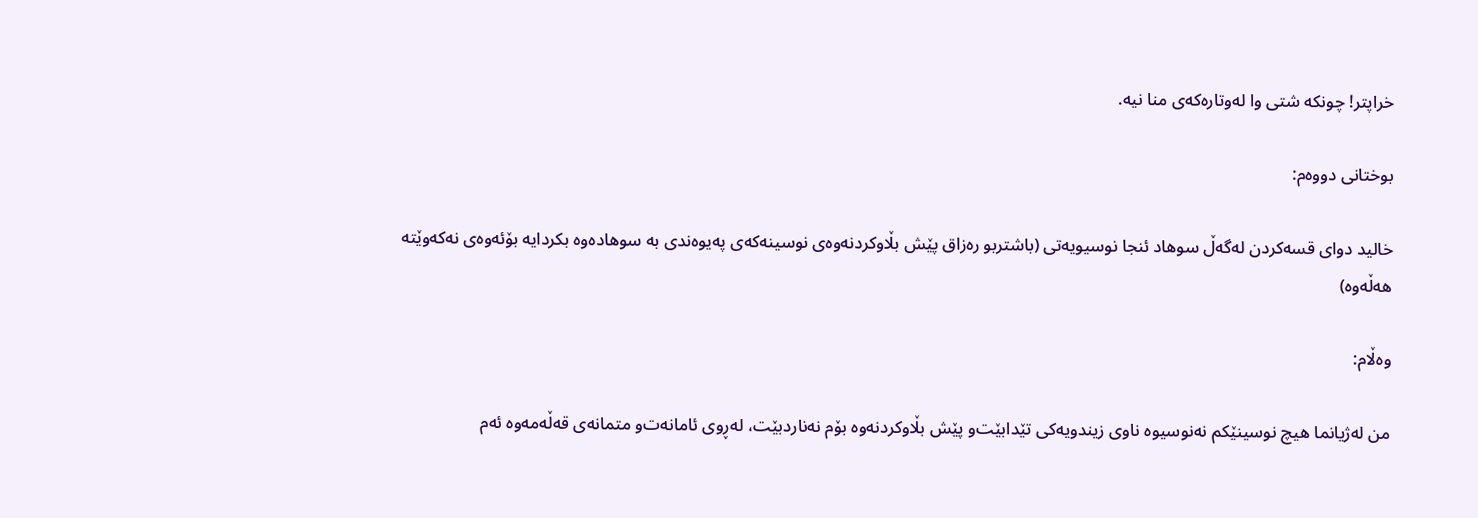خراپتر! چونكه‌ شتی وا له‌وتاره‌كه‌ی منا نیه‌.

بوختانی دووه‌م:

خالید دوای قسه‌كردن له‌گه‌ڵ سوهاد ئنجا نوسیویه‌تی (باشتربو ره‌زاق پێش بڵاوكردنه‌وه‌ی نوسینه‌كه‌ی په‌یوه‌ندی به‌ سوهاده‌وه‌ بكردایه‌ بۆئه‌وه‌ی نه‌كه‌وێته‌ هه‌ڵه‌وه‌)

وه‌ڵام:

من له‌ژیانما هیچ نوسینێكم نه‌نوسیوه‌ ناوی زیندویه‌كی تێدابێت‌و پێش بڵاوكردنه‌وه‌ بۆم نه‌ناردبێت، له‌ڕوی ئامانه‌ت‌و متمانه‌ی قه‌ڵه‌مه‌وه‌ ئه‌م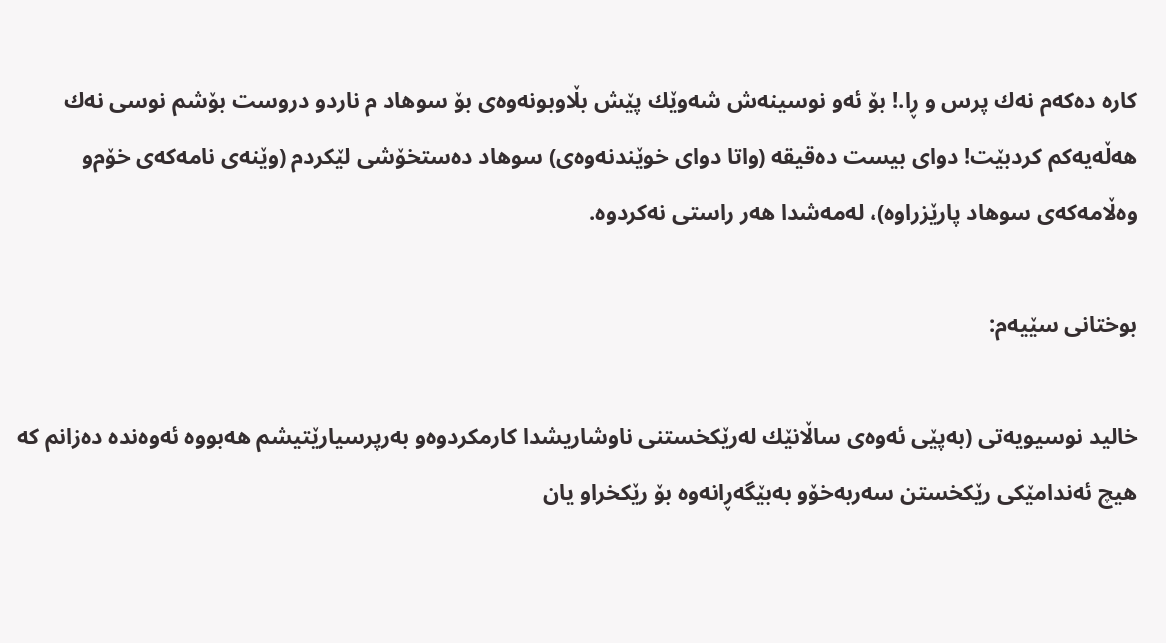كاره‌ ده‌كه‌م نه‌ك پرس و ڕا.! بۆ ئه‌و نوسینه‌ش شه‌وێك پێش بڵاوبونه‌وه‌ی بۆ سوهاد م ناردو دروست بۆشم نوسی نه‌ك هه‌ڵه‌یه‌كم كردبێت! دوای بیست ده‌قیقه‌ (واتا دوای خوێندنه‌وه‌ی) سوهاد ده‌ستخۆشی لێكردم (وێنه‌ی نامه‌كه‌ی خۆم‌و وه‌ڵامه‌كه‌ی سوهاد پارێزراوه‌)، له‌مه‌شدا هه‌ر راستی نه‌كردوه‌.

بوختانی سێیه‌م:

خالید نوسیویه‌تی (به‌پێی ئه‌وه‌ی ساڵانێك له‌رێكخستنی ناوشاریشدا كارمكردوه‌و به‌رپرسیارێتیشم هه‌بووه‌ ئه‌وه‌نده‌ ده‌زانم كه‌ هیچ ئه‌ندامێكی رێكخستن سه‌ربه‌خۆو به‌بێگه‌ڕانه‌وه‌ بۆ رێكخراو یان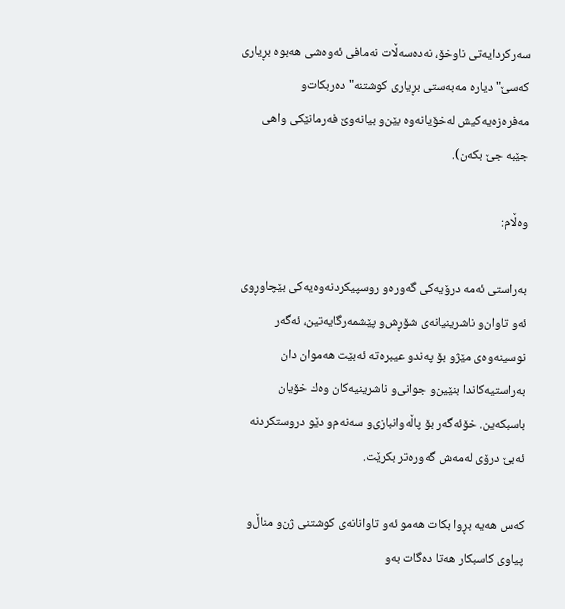سه‌ركردایه‌تی ناوخۆ، نه‌ده‌سه‌ڵات نه‌مافی ئه‌وه‌شی هه‌بوه‌ بڕیاری كه‌سێ" دیاره‌ مه‌به‌ستی بڕیاری كوشتنه‌" ده‌ربكات‌و مه‌فره‌زه‌یه‌كیش له‌خۆیانه‌وه‌ بێن‌و بیانه‌وێ فه‌رمانێكی واهی جێبه‌ جێ بكه‌ن).

وه‌ڵام:

به‌راستی ئه‌مه‌ درۆیه‌كی گه‌وره‌و روسپیكردنه‌وه‌یه‌كی بێچاوڕوی ئه‌و تاوان‌و ناشرینیانه‌ی شۆڕش‌و پێشمه‌رگایه‌تین، ئه‌گه‌ر نوسینه‌وه‌ی مێژو بۆ په‌ندو عیبره‌ته‌ ئه‌بێت هه‌موان دان به‌راستیه‌كاندا بنێین‌و جوانی‌و ناشرینیه‌كان وه‌ك خۆیان باسبكه‌ین. خۆئه‌گه‌ر بۆ پاڵه‌وانبازی‌و سه‌نه‌م‌و دێو دروستكردنه‌ ئه‌بێ درۆی له‌مه‌ش گه‌وره‌تر بكرێت.

كه‌س هه‌یه‌ بڕوا بكات هه‌مو ئه‌و تاوانانه‌ی كوشتنی ژن‌و مناڵ‌و پیاوی كاسبكار هه‌تا ده‌گات به‌و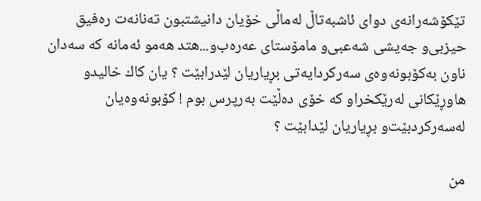تێكۆشه‌رانه‌ی دوای ئاشبه‌تاڵ له‌ماڵی خۆیان دانیشتبون ته‌نانه‌ت ره‌فیق حیزبی‌و جه‌یشی شه‌عبی‌و مامۆستای عه‌ره‌ب‌و...هتد هه‌مو ئه‌مانه‌ كه‌ سه‌دان ناون به‌كۆبونه‌وه‌ی سه‌ركردایه‌تی بڕیاریان لێدرابێت ؟ یان كاك خالیدو هاوڕێكانی له‌رێكخراو كه‌ خۆی ده‌ڵێت به‌رپرس بوم ! كۆبونه‌وه‌یان له‌سه‌ركردبێت‌و بڕیاریان لێدابێت ؟

من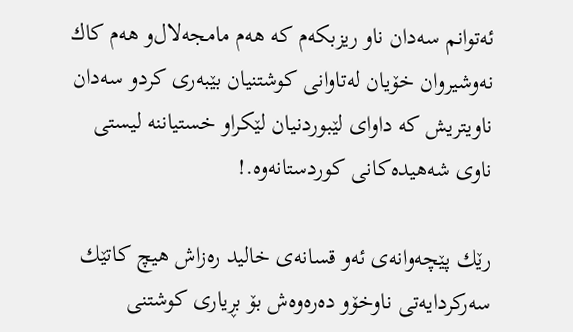ئه‌توانم سه‌دان ناو ریزبكه‌م كه‌ هه‌م مامجه‌لال‌و هه‌م كاك نه‌وشیروان خۆیان له‌تاوانی كوشتنیان بێبه‌ری كردو سه‌دان ناویتریش كه‌ داوای لێبوردنیان لێكراو خستیاننه‌ لیستی ناوی شه‌هیده‌كانی كوردستانه‌وه‌.!

رێك پێچه‌وانه‌ی ئه‌و قسانه‌ی خالید ره‌زاش هیچ كاتێك سه‌ركردایه‌تی ناوخۆو ده‌ره‌وه‌ش بۆ بڕیاری كوشتنی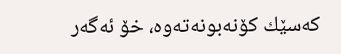كه‌سێك كۆنه‌بونه‌ته‌وه‌، خۆ ئه‌گه‌ر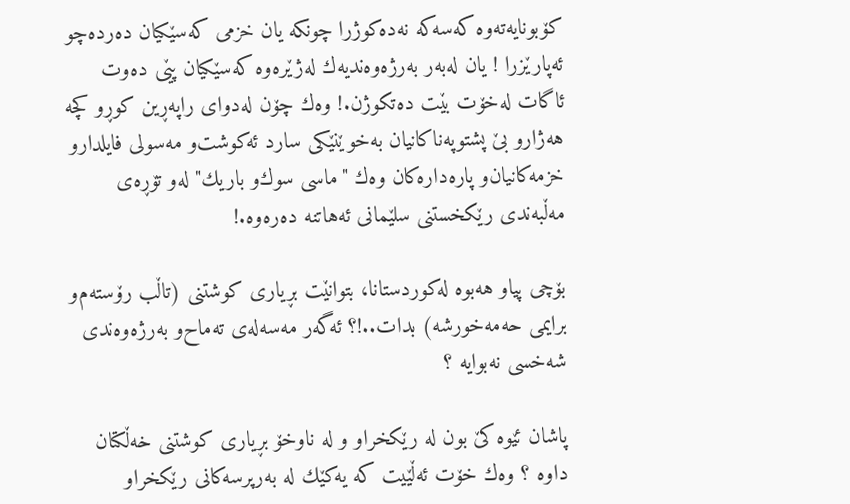كۆبونایه‌ته‌وه‌ كه‌سه‌كه‌ نه‌ده‌كوژرا چونكه‌ یان خزمی كه‌سێكیان ده‌رده‌چو ئه‌پارێزرا ! یان له‌به‌ر به‌رژه‌وه‌ندیه‌ك له‌ژێره‌وه‌ كه‌سێكیان پێی ده‌وت ئاگات له‌خۆت بێت ده‌تكوژن.! وه‌ك چۆن له‌دوای راپه‌ڕین كوڕو كچه‌ هه‌ژارو بێ پشتوپه‌ناكانیان به‌خوێنێكی سارد ئه‌كوشت‌و مه‌سولی فایلدارو خزمه‌كانیان‌و پاره‌داره‌كان وه‌ك "ماسی سوك‌و باریك" له‌و تۆڕه‌ی مه‌ڵبه‌ندی رێكخستنی سلێمانی ئه‌هاتنه‌ ده‌ره‌وه‌.!

بۆچی پیاو هه‌بوه‌ له‌كوردستانا، بتوانێت بڕیاری كوشتنی (تاڵب رۆسته‌م‌و برایمی حه‌مه‌خورشه‌) بدات..!؟ ئه‌گه‌ر مه‌سه‌له‌ی ته‌ماح‌و به‌رژه‌وه‌ندی شه‌خسی نه‌بوایه‌ ؟

پاشان ئێوه‌ كێ بون له‌ رێكخراو و له‌ ناوخۆ بڕیاری كوشتنی خه‌ڵكتان داوه‌ ؟ وه‌ك خۆت ئه‌ڵێیت كه‌ یه‌كێك له‌ به‌رپرسه‌كانی رێكخراو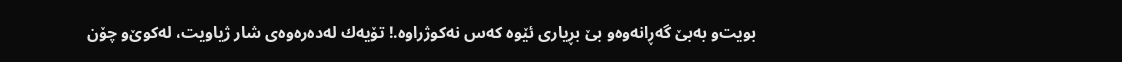بویت‌و به‌بێ گه‌ڕانه‌وه‌و بێ بڕیاری ئێوه‌ كه‌س نه‌كوژراوه‌.! تۆیه‌ك له‌ده‌ره‌وه‌ی شار ژیاویت، له‌كوێ‌و چۆن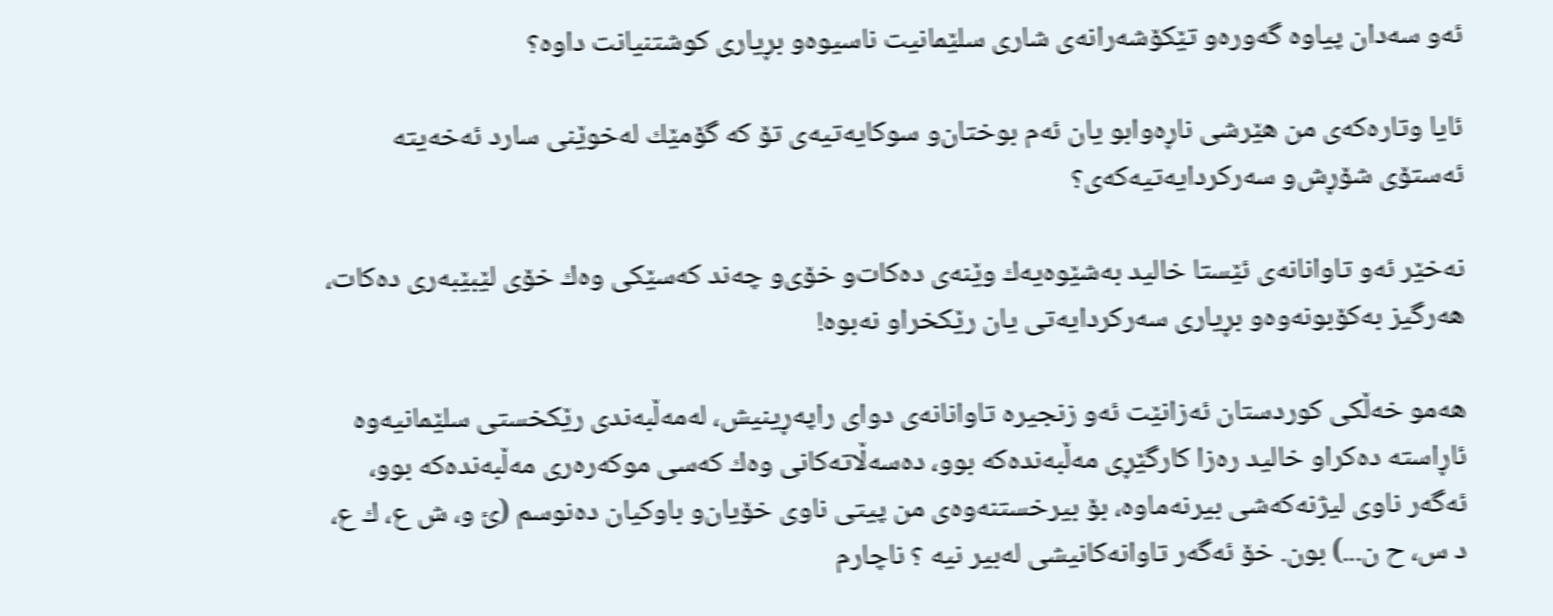ئه‌و سه‌دان پیاوه‌ گه‌وره‌و تێكۆشه‌رانه‌ی شاری سلێمانیت ناسیوه‌و بڕیاری كوشتنیانت داوه‌؟

ئایا وتاره‌كه‌ی من هێرشی ناڕه‌وابو یان ئه‌م بوختان‌و سوكایه‌تیه‌ی تۆ كه‌ گۆمێك له‌خوێنی سارد ئه‌خه‌یته‌ ئه‌ستۆی شۆڕش‌و سه‌ركردایه‌تیه‌كه‌ی؟

نه‌خێر ئه‌و تاوانانه‌ی ئێستا خالید به‌شێوه‌یه‌ك وێنه‌ی ده‌كات‌و خۆی‌و چه‌ند كه‌سێكی وه‌ك خۆی لێبێبه‌ری ده‌كات، هه‌رگیز به‌كۆبونه‌وه‌و بڕیاری سه‌ركردایه‌تی یان رێكخراو نه‌بوه‌!

هه‌مو خه‌ڵكی كوردستان ئه‌زانێت ئه‌و زنجیره‌ تاوانانه‌ی دوای راپه‌ڕینیش، له‌مه‌ڵبه‌ندی رێكخستی سلێمانیه‌وه‌ ئاڕاسته‌ ده‌كراو خالید ره‌زا كارگێڕی مه‌ڵبه‌نده‌كه‌ بوو، ده‌سه‌ڵاته‌كانی وه‌ك كه‌سی موكه‌ره‌ری مه‌ڵبه‌نده‌كه‌ بوو، ئه‌گه‌ر ناوی لیژنه‌كه‌شی بیرنه‌ماوه‌، بۆ بیرخستنه‌وه‌ی من پیتی ناوی خۆیان‌و باوكیان ده‌نوسم (ئ و، ش ع، ك ع، د س، ح ن...) بون. خۆ ئه‌گه‌ر تاوانه‌كانیشی له‌بیر نیه‌ ؟ ناچارم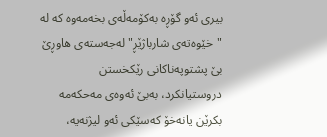بیری ئه‌و گۆڕه‌ به‌كۆمه‌ڵه‌ی بخه‌مه‌وه‌ كه‌ له‌ "خێوه‌ته‌ی شارباژێڕ" له‌جه‌سته‌ی هاوڕێ بێ پشتوپه‌ناكانی رێكخستن دروستیانكرد، به‌بێ ئه‌وه‌ی مه‌حكه‌مه‌ بكرێن یانه‌خۆ كه‌سێكی ئه‌و لیژنه‌یه‌،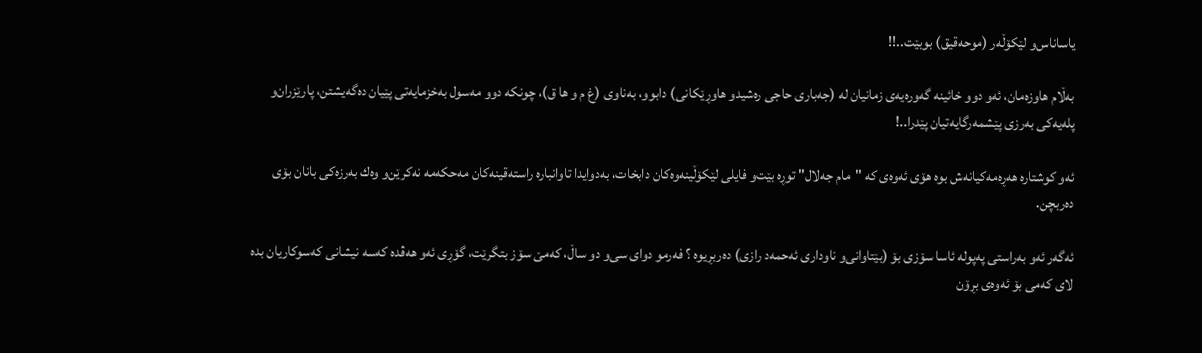یاساناس‌و لێكۆڵه‌ر (موحه‌قیق) بوبێت..!!

به‌ڵام هاوزه‌مان، ئه‌و دوو خائینه‌ گه‌وره‌یه‌ی زمانیان له‌ (جه‌باری حاجی ره‌شیدو هاوڕێكانی) دابوو، به‌ناوی (غ م و ها ق)، چونكه‌ دوو مه‌سول به‌خزمایه‌تی پێیان ده‌گه‌یشتن، پارێزران‌و پله‌یه‌كی به‌رزی پێشمه‌رگایه‌تیان پێدرا..!

ئه‌و كوشتاره‌ هه‌ڕه‌مه‌كیانه‌ش بوه‌ هۆی ئه‌وه‌ی كه‌ "مام جه‌لال" توڕه‌ بێت‌و فایلی لێكۆڵینه‌وه‌كان دابخات، به‌دوایدا تاوانباره‌ راسته‌قینه‌كان مه‌حكه‌مه‌ نه‌كرێن‌و وه‌ك به‌رزه‌كی بانان بۆی ده‌ربچن.

ئه‌گه‌ر ئه‌و به‌راستی په‌پوله‌ ئاسا سۆزی بۆ (بێتاوانی‌و ناوداری ئه‌حمه‌د رازی) ده‌ربڕیوه‌ ؟ فه‌رمو دوای سی‌و دو ساڵ، كه‌مێ سۆز بتگرێت، گۆڕی ئه‌و هه‌ڤده‌ كه‌سه‌ نیشانی كه‌سوكاریان بده‌ لای كه‌می بۆ ئه‌وه‌ی بڕۆن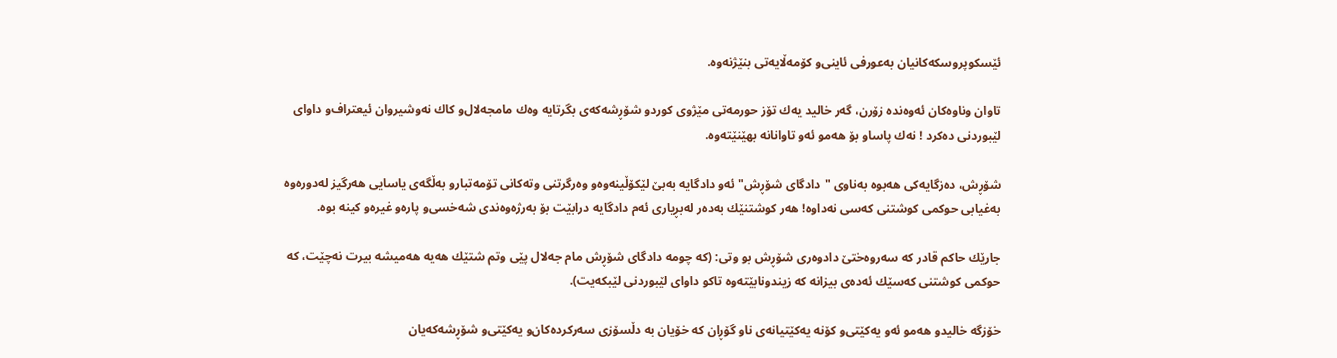ئێسكوپروسكه‌كانیان به‌عورفی ئاینی‌و كۆمه‌ڵایه‌تی بنێژنه‌وه‌.

تاوان وناوه‌كان ئه‌وه‌نده‌ زۆرن، گه‌ر خالید یه‌ك تۆز حورمه‌تی مێژوی كوردو شۆڕشه‌كه‌ی بگرتایه‌ وه‌ك مامجه‌لال‌و كاك نه‌وشیروان ئیعتراف‌و داوای لێبوردنی ده‌كرد ! نه‌ك پاساو بۆ هه‌مو ئه‌و تاوانانه‌ بهێنێته‌وه‌.

شۆڕش، ده‌زگایه‌كی هه‌بوه‌ به‌ناوی "دادگای شۆڕش" ئه‌و دادگایه‌ به‌بێ لێكۆڵینه‌وه‌و وه‌رگرتنی وته‌كانی تۆمه‌تبارو به‌ڵگه‌ی یاسایی هه‌رگیز له‌دوره‌وه‌ به‌غیابی حوكمی كوشتنی كه‌سی نه‌داوه‌! هه‌ر كوشتنێك به‌ده‌ر له‌بڕیاری ئه‌م دادگایه‌ درابێت بۆ به‌رژه‌وه‌ندی شه‌خسی‌و پاره‌و غیره‌و كینه‌ بوه‌.

جارێك حاكم قادر كه‌ سه‌روه‌ختێ دادوه‌ری شۆڕش بو وتی: (كه‌ چومه‌ دادگای شۆڕش مام جه‌لال پێی وتم شتێك هه‌یه‌ هه‌میشه‌ بیرت نه‌چێت، كه‌ حوكمی كوشتنی كه‌سێك ئه‌ده‌ی بیزانه‌ كه‌ زیندونابێته‌وه‌ تاكو داوای لێبوردنی لێبكه‌یت).

خۆزگه‌ خالیدو هه‌مو ئه‌و یه‌كێتی‌و كۆنه‌ یه‌كێتیانه‌ی ناو گۆڕان كه‌ خۆیان به‌ دڵسۆزی سه‌ركرده‌كان‌و یه‌كێتی‌و شۆڕشه‌كه‌یان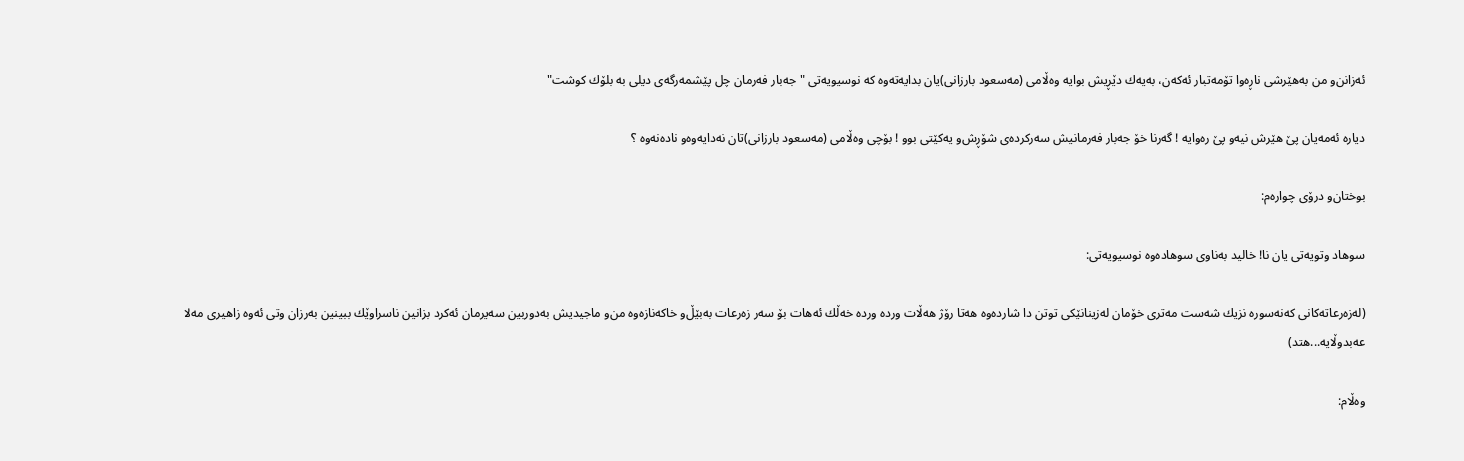ئه‌زانن‌و من به‌هێرشی ناڕه‌وا تۆمه‌تبار ئه‌كه‌ن، به‌یه‌ك دێڕیش بوایه‌ وه‌ڵامی (مه‌سعود بارزانی)یان بدایه‌ته‌وه‌ كه‌ نوسیویه‌تی "جه‌بار فه‌رمان چل پێشمه‌رگه‌ی دیلی به‌ بلۆك كوشت"

دیاره‌ ئه‌مه‌یان پێ هێرش نیه‌و پێ ره‌وایه‌ ! گه‌رنا خۆ جه‌بار فه‌رمانیش سه‌ركرده‌ی شۆڕش‌و یه‌كێتی بوو ! بۆچی وه‌ڵامی (مه‌سعود بارزانی)تان نه‌دایه‌وه‌و ناده‌نه‌وه‌ ؟

بوختان‌و درۆی چواره‌م:

سوهاد وتویه‌تی یان نا! خالید به‌ناوی سوهاده‌وه‌ نوسیویه‌تی:

(له‌زه‌رعاته‌كانی كه‌نه‌سوره‌ نزیك شه‌ست مه‌تری خۆمان له‌زینانێكی توتن دا شارده‌وه‌ هه‌تا رۆژ هه‌ڵات ورده‌ ورده‌ خه‌ڵك ئه‌هات بۆ سه‌ر زه‌رعات به‌بێڵ‌و خاكه‌نازه‌وه‌ من‌و ماجیدیش به‌دوربین سه‌یرمان ئه‌كرد بزانین ناسراوێك ببینین به‌رزان وتی ئه‌وه‌ زاهیری مه‌لا عه‌بدوڵایه‌...هتد)

وه‌ڵام: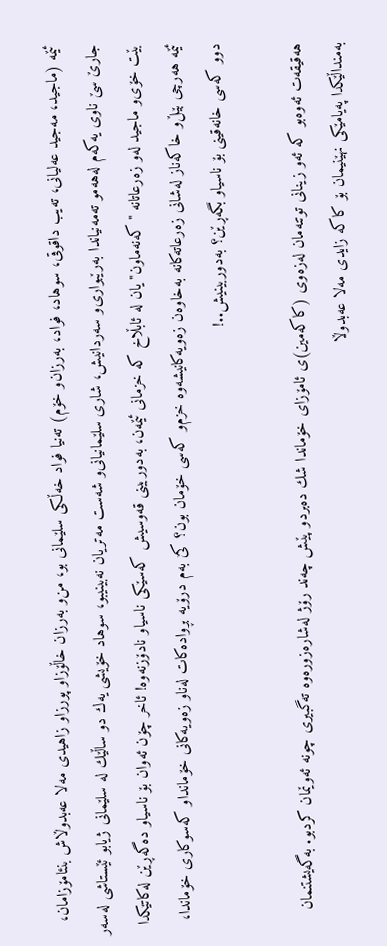ئێمه‌ (ماجید، مه‌جید عه‌لیانی، ته‌یب داقوقی، سوهاد، فواد، به‌رزان‌و خۆم) ته‌نیا فواد خه‌ڵكی سلێمانی بو، من‌و به‌رزان خاڵۆزاو پورزاو زاهیدی مه‌لا عه‌بدوڵاش بنئامۆزامان، جارێ سێ ناوی یه‌كه‌م له‌هه‌مو ته‌مه‌نیاندا به‌رێبواری‌و سه‌ردانیش، شاری سلێمانیانی‌و شه‌ست مه‌تریان نه‌بینیبو، سوهاد خۆیشی یه‌ك دو ساڵێك له‌ سلێمانی ژیابو ئێستاشی له‌سه‌ر بێت خۆی‌و ماجید له‌و زه‌رعاتانه‌ "كه‌نه‌ماون" یان له‌ ئابڵاخ كه‌ خزمانی ئێمه‌ن، به‌دوربینی قه‌وسیش كه‌سێكی ناسیاو نادۆزنه‌وه‌! ئاخر چۆن ئه‌وان بۆ ناسیاو ده‌گه‌ڕێن له‌كاتێكدا ئێمه‌ هه‌رچی بێڵ‌و خاكه‌ناز له‌شانی زه‌رعاته‌كانه‌ به‌خاوه‌ن زه‌ویه‌كانیشه‌وه‌ خزم‌و كه‌سی خۆمان بون؟ كێ به‌م درۆیه‌ بڕواده‌كات له‌ناو زه‌ویه‌كانی خۆمانداو كه‌سوكاری خۆماندا، دوو كه‌سی خانه‌قینی بۆ ناسیاو بگه‌ڕێن؟ به‌دوربینیش..!

هه‌قیقه‌ت ئه‌وه‌بو كه‌ ئه‌و زینانی توتنه‌مان له‌زه‌وی (كاكه‌مین)ی ئامۆزای خۆماندا شك ده‌بردو پێش چه‌ند رۆژ له‌شاره‌زوره‌وه‌ ته‌گبیری چونه‌ ئه‌وێمان كردبو. به‌گه‌یشتنمان به‌منداڵێكدا په‌یامێكی نهێنیمان بۆ كاكه‌ زایدی مه‌لا عه‌بدوڵا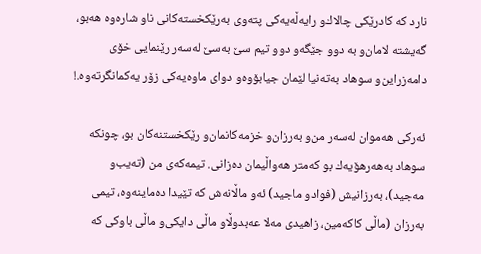نارد كه‌ كادرێكی چالاك‌و رایه‌ڵه‌یه‌كی پته‌وی به‌رێكخسته‌كانی ناو شاره‌وه‌ هه‌بو، گه‌یشته‌ لامان‌و به‌ دوو جێگه‌و دوو تیم سێ به‌سێ له‌سه‌ر رێنمایی خۆی دامه‌زراین‌و سوهاد به‌ته‌نیا لێمان جیابۆوه‌و دوای ماوه‌یه‌كی زۆر یه‌كمانگرته‌وه‌.!

ئه‌ركی هه‌موان له‌سه‌ر من‌و به‌رزان‌و خزمه‌كانمان‌و رێكخستنه‌كان بو، چونكه‌ سوهاد به‌هه‌رهۆیه‌ك بو كه‌متر هه‌واڵیمان ده‌زانی. تیمه‌كه‌ی من (ته‌یب‌و مه‌جید)، به‌رزانیش (فوادو ماجید) ئه‌و ماڵانه‌ش كه‌ تێیدا ده‌ماینه‌وه‌، تیمی به‌رزان (ماڵی كاكه‌مین، زاهیدی مه‌لا عه‌بدوڵاو ماڵی دایكی‌و ماڵی باوكی كه‌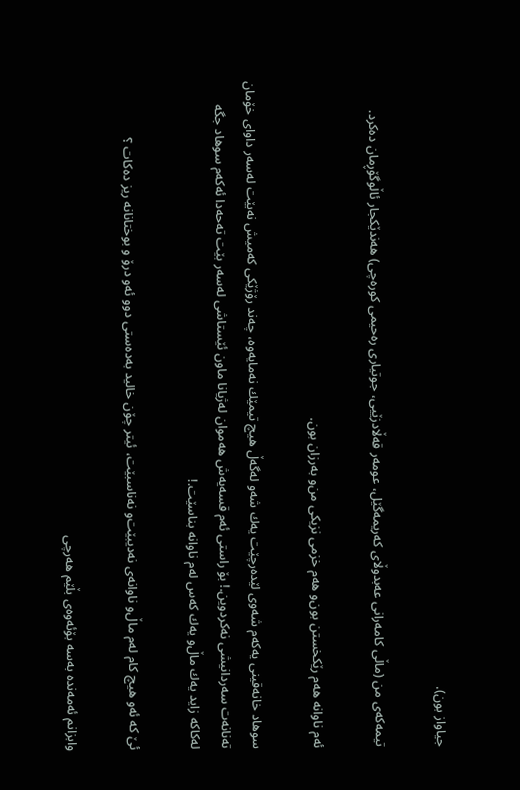جیاواز بون).

تیمه‌كه‌ی من (ماڵی كامه‌رانی عه‌بدوڵای كه‌ریمه‌گێل، عومه‌ر قه‌ڵادزێیی، جوتیاری ره‌حیمی كوره‌چی) هه‌ندێكجار ئاڵوگۆڕمان ده‌كرد.

ئه‌م ناوانه‌ هه‌م رێكخستن بون‌و هه‌م خزمی نزیكی من‌و به‌رزان بون.

سوهاد خانه‌قینی یه‌كه‌م شه‌وی لێده‌رچێت یه‌ك شه‌و له‌گه‌ڵ هیچ تیمێك نه‌مایه‌وه‌، چه‌ند رۆژێكی كه‌میش نه‌بێت له‌سه‌ر داوای خۆمان ته‌نانه‌ت سه‌ردانیشی نه‌كردوین.! بۆ راستی ئه‌م قسه‌یه‌ش هه‌موان له‌ژیانا ماون ئێستاشی له‌سه‌ر بێت ته‌حه‌دا ئه‌كه‌م سوهاد جگه‌ له‌كاكه‌ زاید یه‌ك ماڵ‌و یه‌ك كه‌س له‌م ناوانه‌ بناسێت.!

ئێ كه‌ ئه‌و هیچ كام له‌م ماڵ‌و ناوانه‌ی نه‌دیبێت‌و نه‌ناسبێت، ئیتر چۆن خالید به‌ده‌ستی دوو ئه‌و درۆ و بوختانانه‌ ریز ده‌كات ؟

وابزانم ئه‌مه‌نده‌ به‌سه‌ بۆئه‌وه‌ی بڵێم هه‌رچی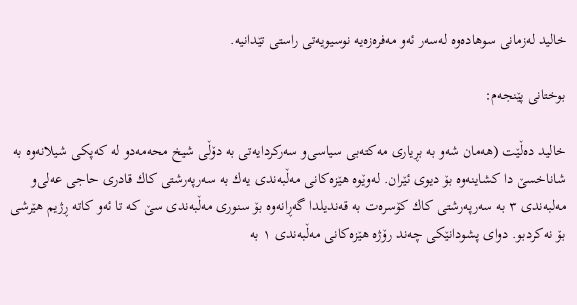خالید له‌زمانی سوهاده‌وه‌ له‌سه‌ر ئه‌و مه‌فره‌زه‌یه‌ نوسیویه‌تی راستی تێدانیه‌.

بوختانی پێنجه‌م:

خالید ده‌ڵێت (هه‌مان شه‌و به‌ بڕیاری مه‌كته‌بی سیاسی‌و سه‌ركردایه‌تی به‌ دۆڵی شیخ محه‌مه‌دو له‌ كه‌پكی شیلانه‌وه‌ به‌ شاناخسێ دا كشاینه‌وه‌ بۆ دیوی ئێران. له‌وێوه‌ هێزه‌كانی مه‌ڵبه‌ندی یه‌ك به‌ سه‌رپه‌رشتی كاك قادری حاجی عه‌لی‌و مه‌لبه‌ندی ٣ به‌ سه‌رپه‌رشتی كاك كۆسره‌ت به‌ قه‌ندیلدا گه‌ڕانه‌وه‌ بۆ سنوری مه‌ڵبه‌ندی سێ كه‌ تا ئه‌و كاته‌ ڕژیم هێرشی بۆ نه‌كردبو. دوای پشودانێكی چه‌ند رۆژه‌ هێزه‌كانی مه‌ڵبه‌ندی ١ به‌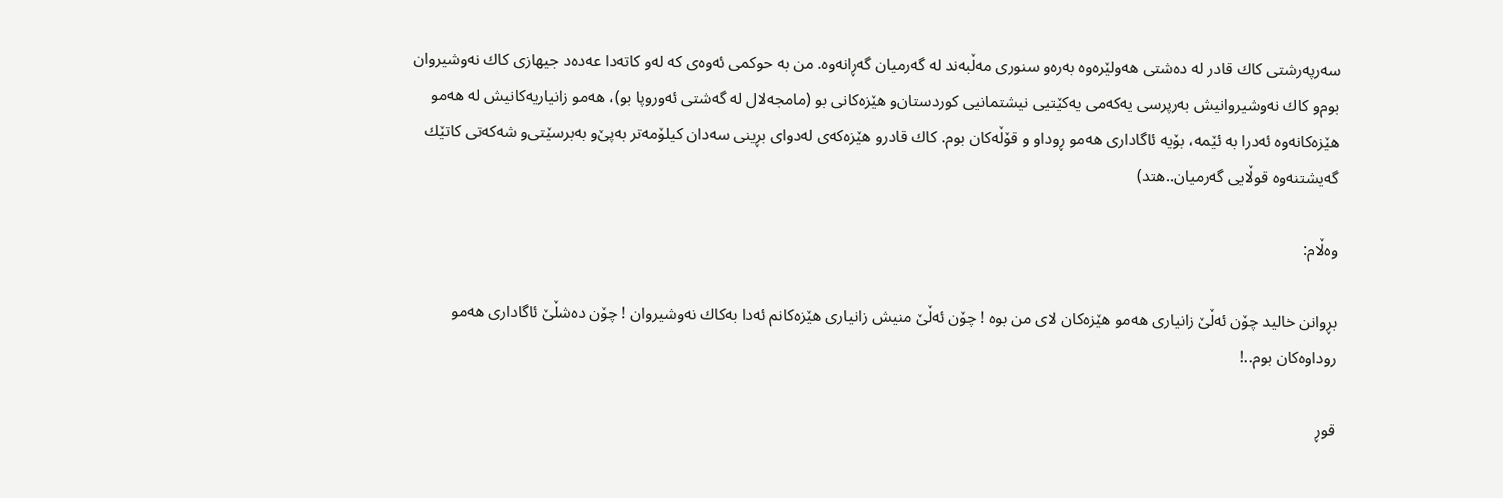سه‌رپه‌رشتی كاك قادر له‌ ده‌شتی هه‌ولێره‌وه‌ به‌ره‌و سنوری مه‌ڵبه‌ند له‌ گه‌رمیان گه‌ڕانه‌وه‌. من به‌ حوكمی ئه‌وه‌ی كه‌ له‌و كاته‌دا عه‌ده‌د جیهازی كاك نه‌وشیروان بوم‌و كاك نه‌وشیروانیش به‌رپرسی یه‌كه‌می یه‌كێتیی نیشتمانیی كوردستان‌و هێزه‌كانی بو (مامجه‌لال له‌ گه‌شتی ئه‌وروپا بو)، هه‌مو زانیاریه‌كانیش له‌ هه‌مو هێزه‌كانه‌وه‌ ئه‌درا به‌ ئێمه‌، بۆیه‌ ئاگاداری هه‌مو ڕوداو و قۆڵه‌كان بوم. كاك قادرو هێزه‌كه‌ی له‌دوای بڕینی سه‌دان كیلۆمه‌تر به‌پێ‌و به‌برسێتی‌و شه‌كه‌تی كاتێك گه‌یشتنه‌وه‌ قوڵایی گه‌رمیان..هتد)

وه‌ڵام:

بڕوانن خالید چۆن ئه‌ڵێ زانیاری هه‌مو هێزه‌كان لای من بوه‌ ! چۆن ئه‌ڵێ منیش زانیاری هێزه‌كانم ئه‌دا به‌كاك نه‌وشیروان ! چۆن ده‌شڵێ ئاگاداری هه‌مو روداوه‌كان بوم..!

قوڕ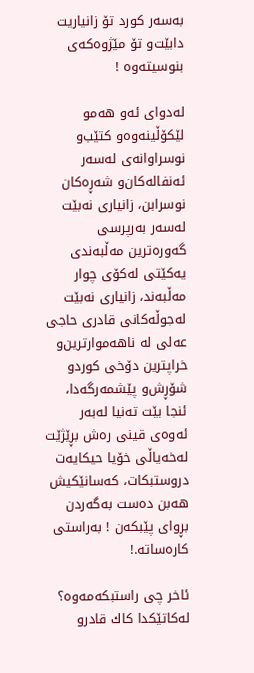به‌سه‌ر كورد تۆ زانیاریت دابێت‌و تۆ مێژوه‌كه‌ی بنوسیته‌وه‌ !

له‌دوای ئه‌و هه‌مو لێكۆڵینه‌وه‌و كتێب‌و نوسراوانه‌ی له‌سه‌ر ئه‌نفاله‌كان‌و شه‌ڕه‌كان نوسرابن، زانیاری نه‌بێت له‌سه‌ر به‌رپرسی گه‌وره‌ترین مه‌ڵبه‌ندی یه‌كێتی له‌كۆی چوار مه‌ڵبه‌ند، زانیاری نه‌بێت له‌جوڵه‌كانی قادری حاجی عه‌لی له‌ ناهه‌موارترین‌و خراپترین دۆخی كوردو شۆڕش‌و پێشمه‌رگه‌دا، ئنجا بێت ته‌نیا له‌به‌ر ئه‌وه‌ی قینی ره‌ش بڕێژێت له‌خه‌یاڵی خۆیا حیكایه‌ت دروستبكات، كه‌سانێكیش هه‌بن ده‌ست به‌گه‌ردن بڕوای پێبكه‌ن ! به‌راستی كاره‌ساته‌.!

ئاخر چی راستبكه‌مه‌وه‌؟ له‌كاتێكدا كاك قادرو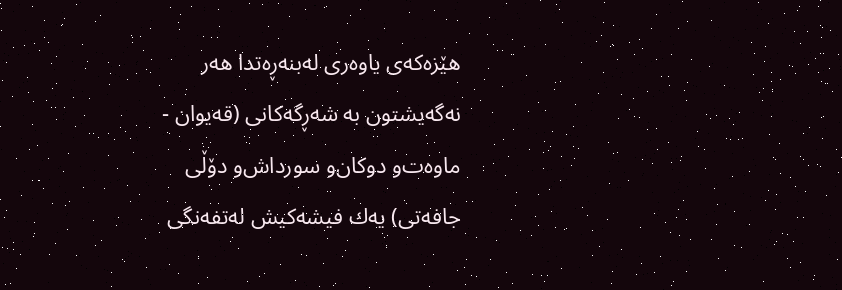هێزه‌كه‌ی یاوه‌ری له‌بنه‌ڕه‌تدا هه‌ر نه‌گه‌یشتون به‌ شه‌ڕگه‌كانی (قه‌یوان - ماوه‌ت‌و دوكان‌و سورداش‌و دۆڵی جافه‌تی) یه‌ك فیشه‌كیش له‌تفه‌نگی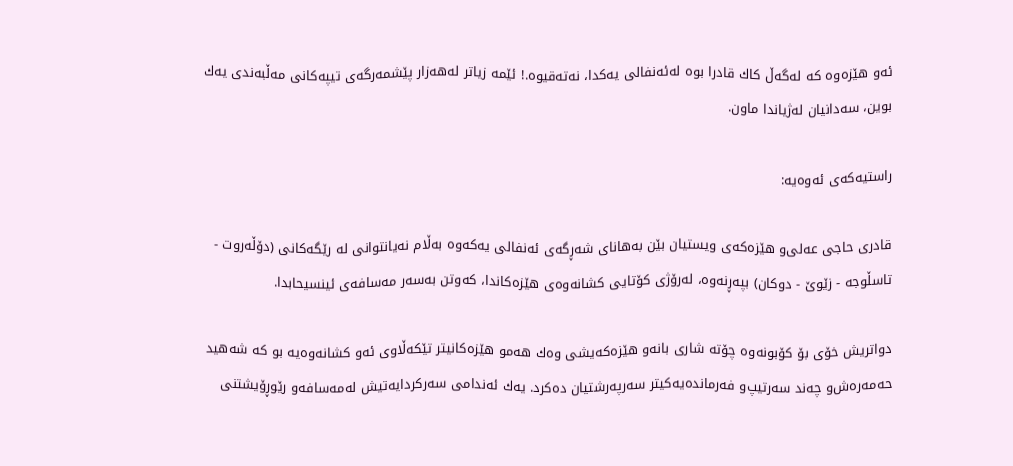ئه‌و هێزه‌وه‌ كه‌ له‌گه‌ڵ كاك قادرا بوه‌ له‌ئه‌نفالی یه‌كدا، نه‌ته‌قیوه‌.! ئێمه‌ زیاتر له‌هه‌زار پێشمه‌رگه‌ی تیپه‌كانی مه‌ڵبه‌ندی یه‌ك بوین، سه‌دانیان له‌ژیاندا ماون.

راستیه‌كه‌ی ئه‌وه‌یه‌:

قادری حاجی عه‌لی‌و هێزه‌كه‌ی ویستیان بێن به‌هانای شه‌ڕگه‌ی ئه‌نفالی یه‌كه‌وه‌ به‌ڵام نه‌یانتوانی له‌ رێگه‌كانی (دۆڵه‌روت - تاسڵوجه‌ - زێوێ - دوكان) بپه‌ڕنه‌وه‌، له‌رۆژی كۆتایی كشانه‌وه‌ی هێزه‌كاندا، كه‌وتن به‌سه‌ر مه‌سافه‌ی ئینسیحابدا.

دواتریش خۆی بۆ كۆبونه‌وه‌ چۆته‌ شاری بانه‌و هێزه‌كه‌یشی وه‌ك هه‌مو هێزه‌كانیتر تێكه‌ڵاوی ئه‌و كشانه‌وه‌یه‌ بو كه‌ شه‌هید حه‌مه‌ره‌ش‌و چه‌ند سه‌رتیپ‌و فه‌رمانده‌یه‌كیتر سه‌رپه‌رشتیان ده‌كرد. یه‌ك ئه‌ندامی سه‌ركردایه‌تیش له‌مه‌سافه‌و رێوڕۆیشتنی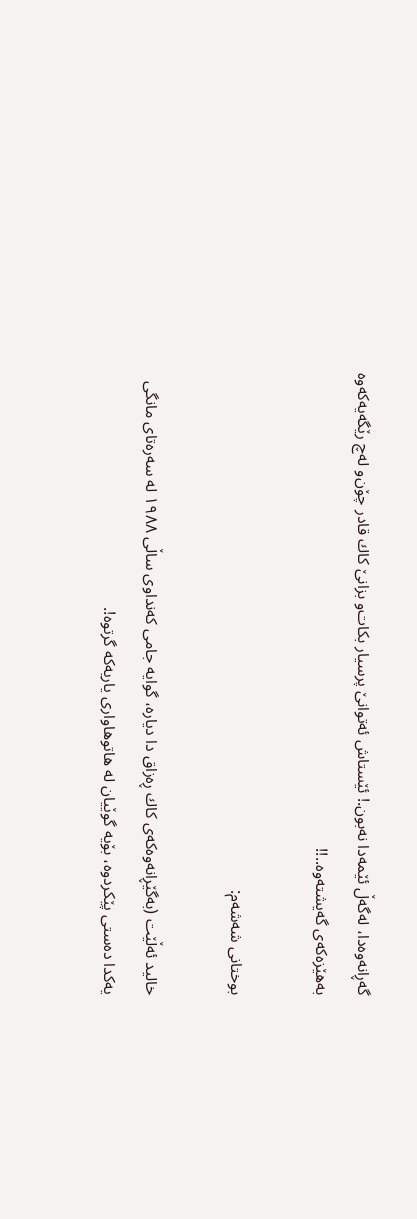گه‌ڕانه‌وه‌دا، له‌گه‌ڵ ئێمه‌دا نه‌بون.! ئێستاش ئه‌توانێ پرسیار بكات‌و بزانێ كاك قادر چۆن‌و له‌چ رێگه‌یه‌كه‌وه‌ به‌هێزه‌كه‌ی گه‌یشته‌وه‌..!!

بوختانی شه‌شه‌م:

خالید ئه‌ڵێت (به‌گێڕانه‌وه‌كه‌ی كاك ڕه‌زاق دا دیاره‌، گوایه‌ جامی كه‌نداوی ساڵی ١٩٨٨ له‌ سه‌ره‌تای مانگی یه‌كدا ده‌ستی پێكردوه‌، بۆیه‌ گوێیان له‌ هاتوهاواری یاریه‌كه‌ گرتوه‌!.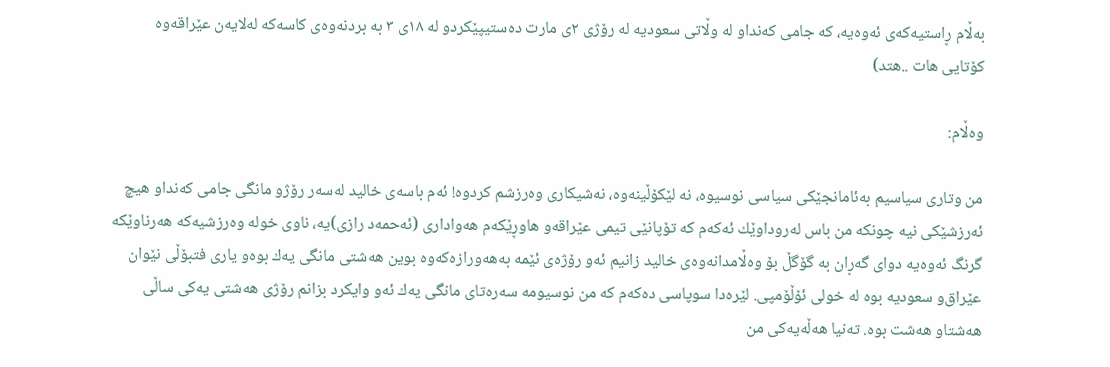به‌ڵام ڕاستیه‌كه‌ی ئه‌وه‌یه‌، كه‌ جامی كه‌نداو له‌ وڵاتی سعودیه‌ له‌ رۆژی ٢ی مارت ده‌ستیپێكردو له‌ ١٨ی ٣ به‌ بردنه‌وه‌ی كاسه‌كه‌ له‌لایه‌ن عێراقه‌وه‌ كۆتایی هات ..هتد)

وه‌ڵام:

من وتاری سیاسیم به‌ئامانجێكی سیاسی نوسیوه‌، نه‌ لێكۆڵینه‌وه‌، نه‌شیكاری وه‌رزشم كردوه‌! ئه‌م باسه‌ی خالید له‌سه‌ر رۆژو مانگی جامی كه‌نداو هیچ ئه‌رزشێكی نیه‌ چونكه‌ من باس له‌روداوێك ئه‌كه‌م كه‌ تۆپانێی تیمی عێراقه‌و هاوڕێكه‌م هه‌واداری (ئه‌حمه‌د رازی)یه‌، ناوی خوله‌ وه‌رزشیه‌كه‌ هه‌رناوێكه‌ گرنگ ئه‌وه‌یه‌ دوای گه‌ڕان به‌ گۆگڵ بۆ وه‌ڵامدانه‌وه‌ی خالید زانیم ئه‌و رۆژه‌ی ئێمه‌ به‌هه‌ورازه‌كه‌وه‌ بوین هه‌شتی مانگی یه‌ك بوه‌و یاری فتبۆڵی نێوان عێراق‌و سعودیه‌ بوه‌ له‌ خولی ئۆڵۆمپی. لێره‌دا سوپاسی ده‌كه‌م كه‌ من نوسیومه‌ سه‌ره‌تای مانگی یه‌ك ئه‌و وایكرد بزانم رۆژی هه‌شتی یه‌كی ساڵی هه‌شتاو هه‌شت بوه‌. ته‌نیا هه‌ڵه‌یه‌كی من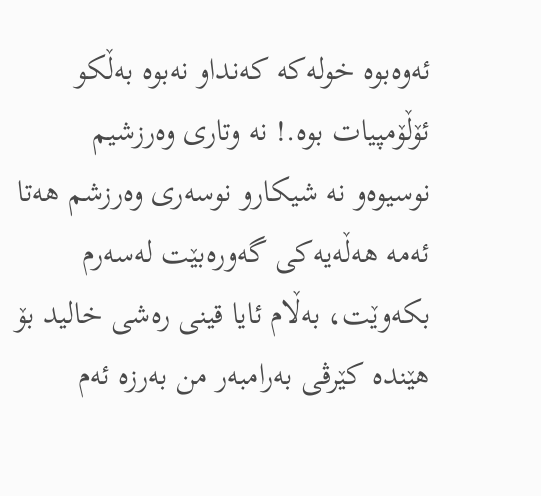ئه‌وه‌بوه‌ خوله‌كه‌ كه‌نداو نه‌بوه‌ به‌ڵكو ئۆڵۆمپیات بوه‌.! نه‌ وتاری وه‌رزشیم نوسیوه‌و نه‌ شیكارو نوسه‌ری وه‌رزشم هه‌تا ئه‌مه‌ هه‌ڵه‌یه‌كی گه‌وره‌بێت له‌سه‌رم بكه‌وێت، به‌ڵام ئایا قینی ره‌شی خالید بۆ هێنده‌ كێرڤی به‌رامبه‌ر من به‌رزه‌ ئه‌م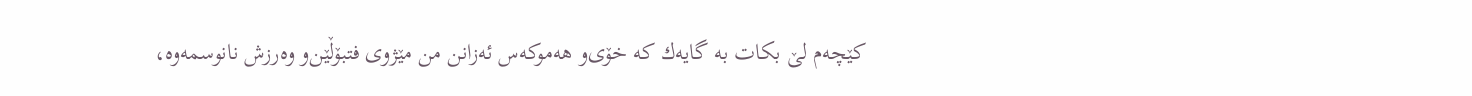كێچه‌م لێ بكات به‌ گایه‌ك كه‌ خۆی‌و هه‌موكه‌س ئه‌زانن من مێژوی فتبۆڵێن‌و وه‌رزش نانوسمه‌وه‌،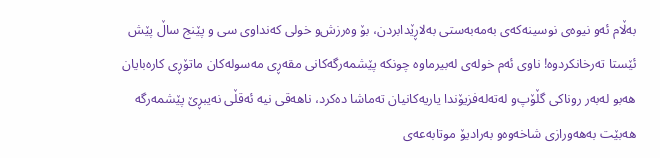به‌ڵام ئه‌و نیوه‌ی نوسینه‌كه‌ی به‌مه‌به‌ستی به‌لاڕێدابردن، بۆ وه‌رزش‌و خولی كه‌نداوی سی و پێنج ساڵ پێش ئێستا ته‌رخانكردوه‌! ناوی ئه‌م خوله‌ی له‌بیرماوه‌ چونكه‌ پێشمه‌رگه‌كانی مقه‌ڕی مه‌سوله‌كان ماتۆڕی كاره‌بایان هه‌بو له‌به‌ر روناكی گڵۆپ‌و له‌ته‌له‌فزیۆندا یاریه‌كانیان ته‌ماشا ده‌كرد، ناهه‌قی نیه‌ ئه‌قڵی نه‌یبڕێ پێشمه‌رگه‌ هه‌بێت به‌هه‌ورازی شاخه‌وه‌و به‌رادیۆ موتابه‌عه‌ی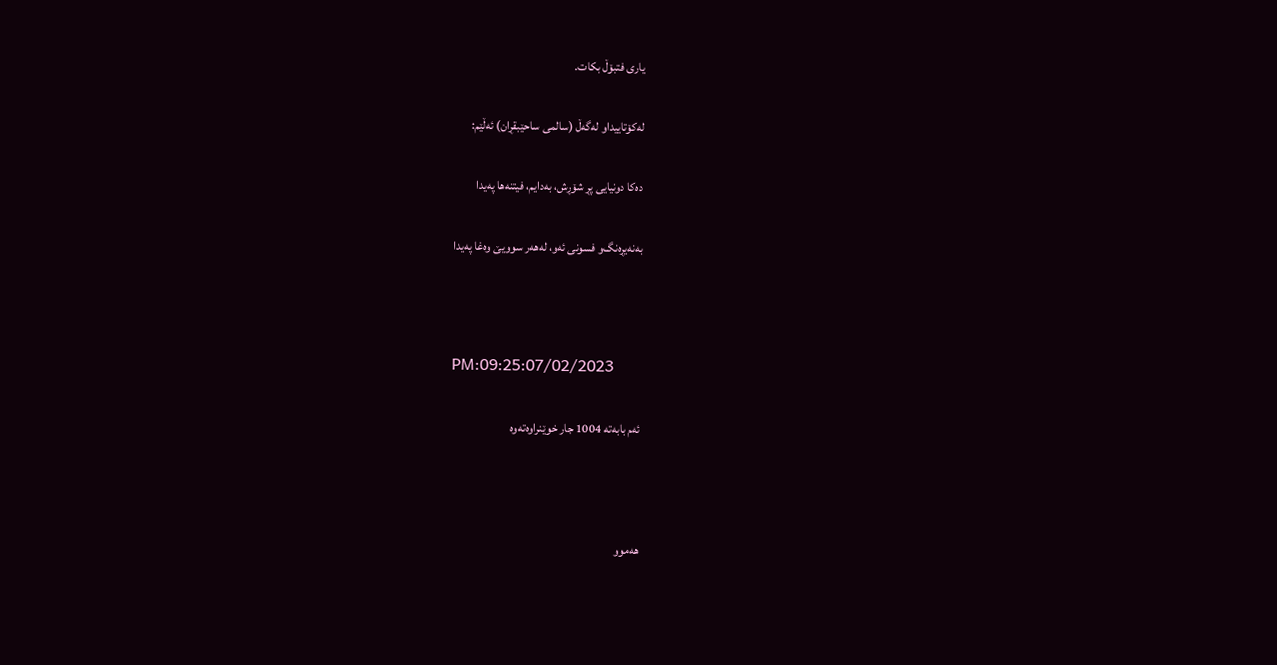یاری فتبۆڵ بكات.

له‌كۆتاییداو له‌گه‌ڵ (سالمی ساحێبقڕان) ئه‌ڵێم:

ده‌كا دونیایی پڕ شۆڕش، به‌دایم، فیتنه‌ها په‌یدا

به‌نه‌یڕه‌نگ‌و فسونی ئه‌و، له‌هه‌ر سوویێ وه‌غا په‌یدا



PM:09:25:07/02/2023

ئه‌م بابه‌ته 1004 جار خوێنراوه‌ته‌وه‌‌



هەموو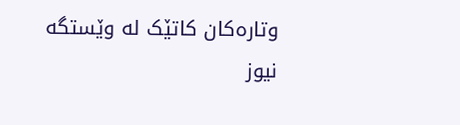وتارەکان کاتێک لە وێستگە نیوز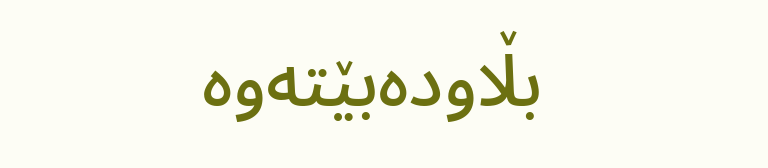بڵاودەبێتەوە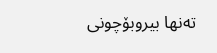تەنها بیروبۆچونی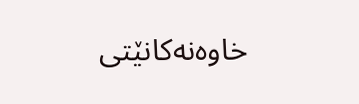خاوەنەکانێتی